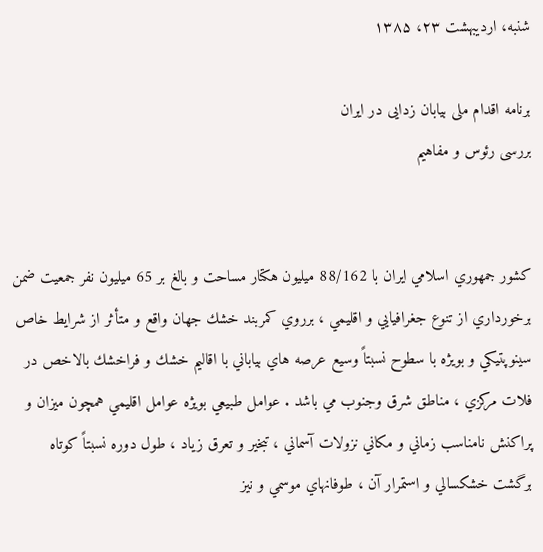شنبه، اردیبهشت ۲۳، ۱۳۸۵

برنامه اقدام ملی بیابان زدایی در ایران
بررسی رئوس و مفاهیم


كشور جمهوري اسلامي ايران با 88/162 ميليون هكتار مساحت و بالغ بر 65 ميليون نفر جمعيت ضمن برخورداري از تنوع جغرافيايي و اقليمي ، برروي كمربند خشك جهان واقع و متأثر از شرايط خاص سينوپتيكي و بويژه با سطوح نسبتاً وسيع عرصه هاي بياباني با اقاليم خشك و فراخشك بالاخص در فلات مركزي ، مناطق شرق وجنوب مي باشد . عوامل طبيعي بويژه عوامل اقليمي همچون ميزان و پراكنش نامناسب زماني و مكاني نزولات آسماني ، تبخير و تعرق زياد ، طول دوره نسبتاً كوتاه برگشت خشكسالي و استمرار آن ، طوفانهاي موسمي و نيز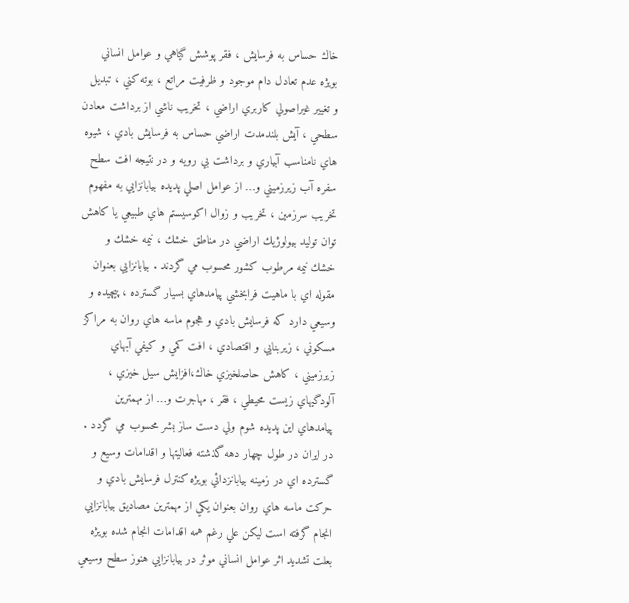خاك حساس به فرسايش ، فقر پوشش گياهي و عوامل انساني بويژه عدم تعادل دام موجود و ظرفيت مراتع ، بوته كني ، تبديل و تغيير غيراصولي كاربري اراضي ، تخريب ناشي از برداشت معادن سطحي ، آيش بلندمدت اراضي حساس به فرسايش بادي ، شيوه هاي نامناسب آبياري و برداشت بي رويه و در نتيجه افت سطح سفره آب زيرزميني و… از عوامل اصلي پديده بيابانزايي به مفهوم تخريب سرزمين ، تخريب و زوال اكوسيستم هاي طبيعي يا كاهش توان توليد بيولوژيك اراضي در مناطق خشك ، نيمه خشك و خشك نيمه مرطوب كشور محسوب مي گردند . بيابانزايي بعنوان مقوله اي با ماهيت فرابخشي پيامدهاي بسيار گسترده ، پيچيده و وسيعي دارد كه فرسايش بادي و هجوم ماسه هاي روان به مراكز مسكوني ، زيربنايي و اقتصادي ، افت كمي و كيفي آبهاي زيرزميني ، كاهش حاصلخيزي خاك،افزايش سيل خيزي ، آلودگيهاي زيست محيطي ، فقر ، مهاجرت و… از مهمترين پيامدهاي اين پديده شوم ولي دست ساز بشر محسوب مي گردد . در ايران در طول چهار دهه گذشته فعاليتها و اقدامات وسيع و گسترده اي در زمينه بيابانزدائي بويژه كنترل فرسايش بادي و حركت ماسه هاي روان بعنوان يكي از مهمترين مصاديق بيابانزايي انجام گرفته است ليكن علي رغم همه اقدامات انجام شده بويژه بعلت تشديد اثر عوامل انساني موثر در بيابانزايي هنوز سطح وسيعي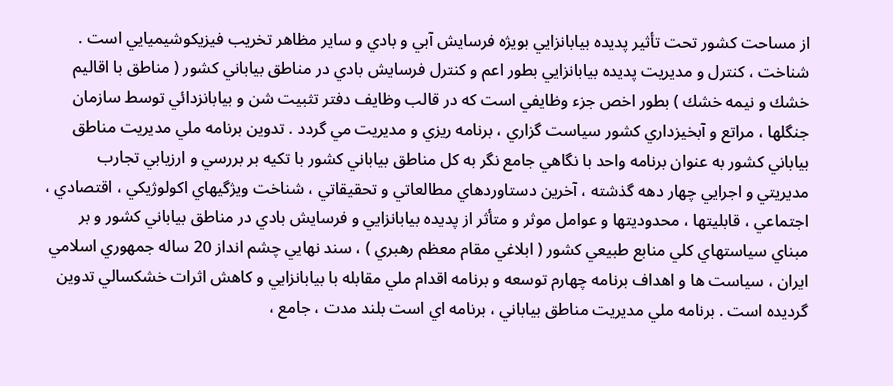از مساحت كشور تحت تأثير پديده بيابانزايي بويژه فرسايش آبي و بادي و ساير مظاهر تخريب فيزيكوشيميايي است . شناخت ، كنترل و مديريت پديده بيابانزايي بطور اعم و كنترل فرسايش بادي در مناطق بياباني كشور ( مناطق با اقاليم خشك و نيمه خشك ) بطور اخص جزء وظايفي است كه در قالب وظايف دفتر تثبيت شن و بيابانزدائي توسط سازمان جنگلها ، مراتع و آبخيزداري كشور سياست گزاري ، برنامه ريزي و مديريت مي گردد . تدوين برنامه ملي مديريت مناطق بياباني كشور به عنوان برنامه واحد با نگاهي جامع نگر به كل مناطق بياباني كشور با تكيه بر بررسي و ارزيابي تجارب مديريتي و اجرايي چهار دهه گذشته ، آخرين دستاوردهاي مطالعاتي و تحقيقاتي ، شناخت ويژگيهاي اكولوژيكي ، اقتصادي ، اجتماعي ، قابليتها ، محدوديتها و عوامل موثر و متأثر از پديده بيابانزايي و فرسايش بادي در مناطق بياباني كشور و بر مبناي سياستهاي كلي منابع طبيعي كشور ( ابلاغي مقام معظم رهبري ) ، سند نهايي چشم انداز 20 ساله جمهوري اسلامي ايران ، سياست ها و اهداف برنامه چهارم توسعه و برنامه اقدام ملي مقابله با بيابانزايي و كاهش اثرات خشكسالي تدوين گرديده است . برنامه ملي مديريت مناطق بياباني ، برنامه اي است بلند مدت ، جامع ،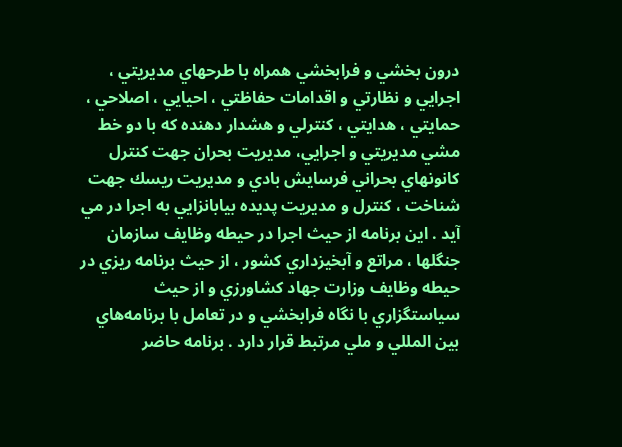درون بخشي و فرابخشي همراه با طرحهاي مديريتي ، اجرايي و نظارتي و اقدامات حفاظتي ، احيايي ، اصلاحي ، حمايتي ، هدايتي ، كنترلي و هشدار دهنده كه با دو خط مشي مديريتي و اجرايي‌، مديريت بحران جهت كنترل كانونهاي بحراني فرسايش بادي و مديريت ريسك جهت شناخت ، كنترل و مديريت پديده بيابانزايي به اجرا در مي آيد . اين برنامه از حيث اجرا در حيطه وظايف سازمان جنگلها ، مراتع و آبخيزداري كشور ، از حيث برنامه ريزي در حيطه وظايف وزارت جهاد كشاورزي و از حيث سياستگزاري با نگاه فرابخشي و در تعامل با برنامه‌هاي بين المللي و ملي مرتبط قرار دارد . برنامه حاضر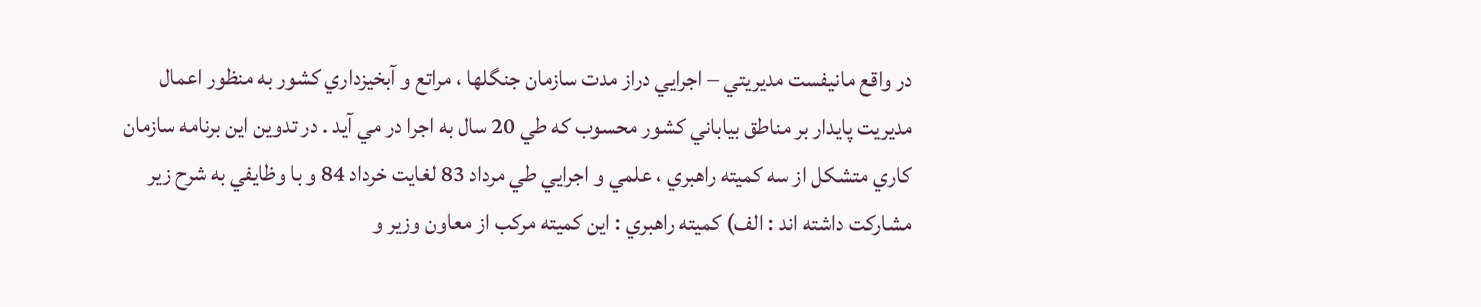در واقع مانيفست مديريتي – اجرايي دراز مدت سازمان جنگلها ، مراتع و آبخيزداري كشور به منظور اعمال مديريت پايدار بر مناطق بياباني كشور محسوب كه طي 20 سال به اجرا در مي آيد . در تدوين اين برنامه سازمان كاري متشكل از سه كميته راهبري ، علمي و اجرايي طي مرداد 83 لغايت خرداد 84 و با وظايفي به شرح زير مشاركت داشته اند : الف) كميته راهبري : اين كميته مركب از معاون وزير و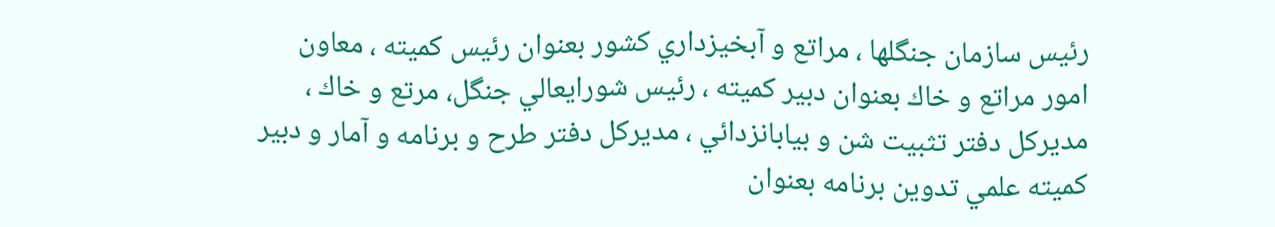رئيس سازمان جنگلها ، مراتع و آبخيزداري كشور بعنوان رئيس كميته ، معاون امور مراتع و خاك بعنوان دبير كميته ، رئيس شورايعالي جنگل، مرتع و خاك ، مديركل دفتر تثبيت شن و بيابانزدائي ، مديركل دفتر طرح و برنامه و آمار و دبير كميته علمي تدوين برنامه بعنوان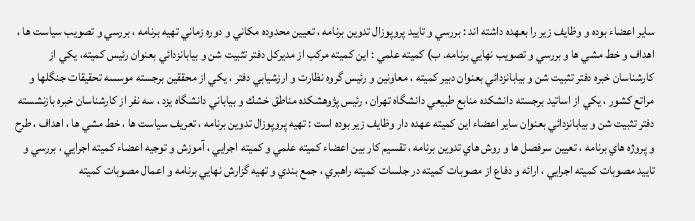ساير اعضاء بوده و وظايف زير را بعهده داشته اند : بررسي و تاييد پروپوزال تدوين برنامه ، تعيين محدوده مكاني و دوره زماني تهيه برنامه ، بررسي و تصويب سياست ها ، اهداف و خط مشي ها و بررسي و تصويب نهايي برنامه. ب) كميته علمي : اين كميته مركب از مديركل دفتر تثبيت شن و بيابانزدائي بعنوان رئيس كميته، يكي از كارشناسان خبره دفتر تثبيت شن و بيابانزدائي بعنوان دبير كميته ، معاونين و رئيس گروه نظارت و ارزشيابي دفتر ، يكي از محققين برجسته موسسه تحقيقات جنگلها و مراتع كشور ، يكي از اساتيد برجسته دانشكده منابع طبيعي دانشگاه تهران ، رئيس پژوهشكده مناطق خشك و بياباني دانشگاه يزد ، سه نفر از كارشناسان خبره بازنشسته دفتر تثبيت شن و بيابانزدائي بعنوان ساير اعضاء اين كميته عهده دار وظايف زير بوده است : تهيه پروپوزال تدوين برنامه ، تعريف سياست ها ، خط مشي ها ، اهداف ، طرح و پروژه هاي برنامه ، تعيين سرفصل ها و روش هاي تدوين برنامه ، تقسيم كار بين اعضاء كميته علمي و كميته اجرايي ، آموزش و توجيه اعضاء كميته اجرايي ، بررسي و تاييد مصوبات كميته اجرايي ، ارائه و دفاع از مصوبات كميته در جلسات كميته راهبري ، جمع بندي و تهيه گزارش نهايي برنامه و اعمال مصوبات كميته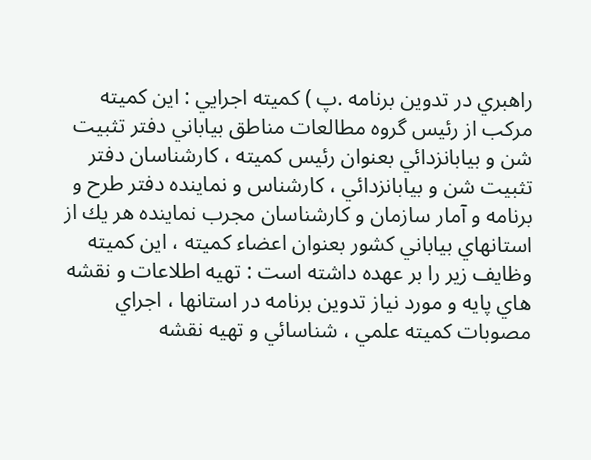راهبري در تدوين برنامه .پ ) كميته اجرايي : اين كميته مركب از رئيس گروه مطالعات مناطق بياباني دفتر تثبيت شن و بيابانزدائي بعنوان رئيس كميته ، كارشناسان دفتر تثبيت شن و بيابانزدائي ، كارشناس و نماينده دفتر طرح و برنامه و آمار سازمان و كارشناسان مجرب نماينده هر يك از استانهاي بياباني كشور بعنوان اعضاء كميته ، اين كميته وظايف زير را بر عهده داشته است : تهيه اطلاعات و نقشه هاي پايه و مورد نياز تدوين برنامه در استانها ، اجراي مصوبات كميته علمي ، شناسائي و تهيه نقشه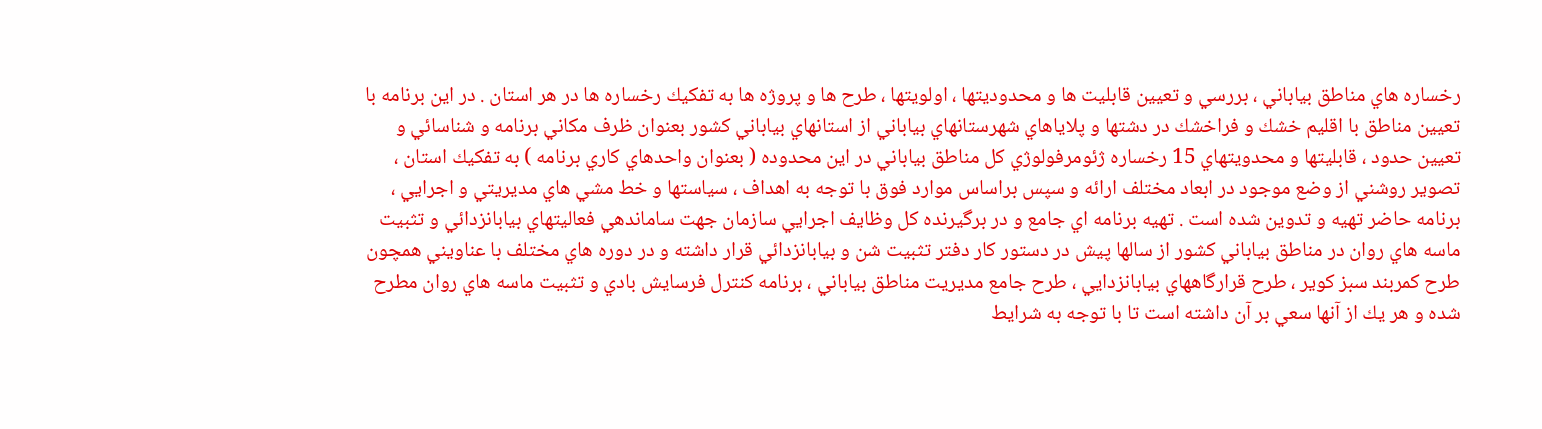رخساره هاي مناطق بياباني ، بررسي و تعيين قابليت ها و محدوديتها ، اولويتها ، طرح ها و پروژه ها به تفكيك رخساره ها در هر استان . در اين برنامه با تعيين مناطق با اقليم خشك و فراخشك در دشتها و پلاياهاي شهرستانهاي بياباني از استانهاي بياباني كشور بعنوان ظرف مكاني برنامه و شناسائي و تعيين حدود ، قابليتها و محدويتهاي 15 رخساره ژئومرفولوژي كل مناطق بياباني در اين محدوده ( بعنوان واحدهاي كاري برنامه ) به تفكيك استان ، تصوير روشني از وضع موجود در ابعاد مختلف ارائه و سپس براساس موارد فوق با توجه به اهداف ، سياستها و خط مشي هاي مديريتي و اجرايي ، برنامه حاضر تهيه و تدوين شده است . تهيه برنامه اي جامع و در برگيرنده كل وظايف اجرايي سازمان جهت ساماندهي فعاليتهاي بيابانزدائي و تثبيت ماسه هاي روان در مناطق بياباني كشور از سالها پيش در دستور كار دفتر تثبيت شن و بيابانزدائي قرار داشته و در دوره هاي مختلف با عناويني همچون طرح كمربند سبز كوير ، طرح قرارگاههاي بيابانزدايي ، طرح جامع مديريت مناطق بياباني ، برنامه كنترل فرسايش بادي و تثبيت ماسه هاي روان مطرح شده و هر يك از آنها سعي بر آن داشته است تا با توجه به شرايط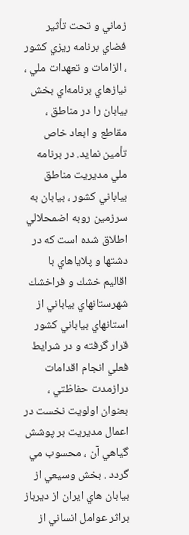زماني و تحت تأثير فضاي برنامه ريزي كشور ، الزامات و تعهدات ملي ، نيازهاي برنامه‌اي بخش بيابان را در مناطق ، مقاطع و ابعاد خاص تأمين نمايد. در برنامه ملي مديريت مناطق بياباني كشور ، بيابان به سرزمين روبه اضمحلالي اطلاق شده است كه در دشتها و پلاياهاي با اقاليم خشك و فراخشك شهرستانهاي بياباني از استانهاي بياباني كشور قرار گرفته و در شرايط فعلي انجام اقدامات درازمدت حفاظتي ، بعنوان اولويت نخست در اعمال مديريت بر پوشش گياهي آن ، محسوب مي گردد . بخش وسيعي از بيابان هاي ايران از ديرباز براثر عوامل انساني از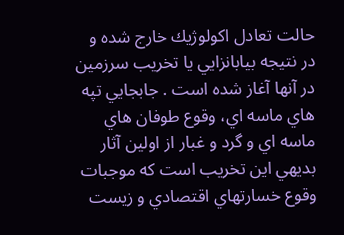حالت تعادل اكولوژيك خارج شده و در نتيجه بيابانزايي يا تخريب سرزمين در آنها آغاز شده است . جابجايي تپه هاي ماسه اي، وقوع طوفان هاي ماسه اي و گرد و غبار از اولين آثار بديهي اين تخريب است كه موجبات وقوع خسارتهاي اقتصادي و زيست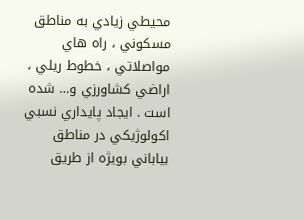محيطي زيادي به مناطق مسكوني ، راه هاي مواصلاتي ، خطوط ريلي ، اراضي كشاورزي و… شده است . ايجاد پايداري نسبي اكولوژيكي در مناطق بياباني بويژه از طريق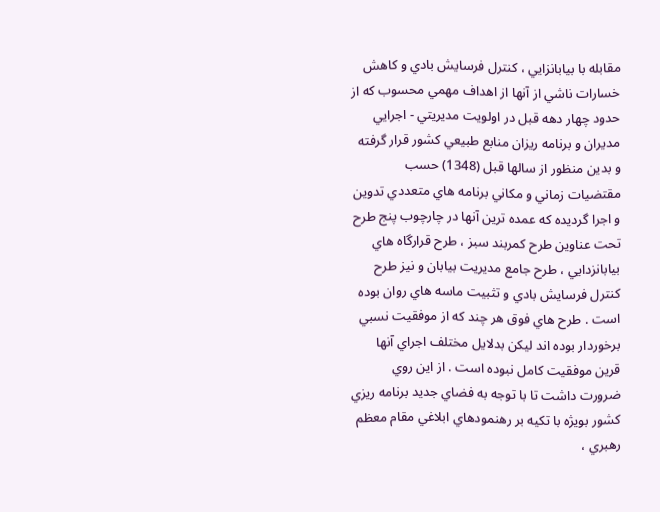مقابله با بيابانزايي ، كنترل فرسايش بادي و كاهش خسارات ناشي از آنها از اهداف مهمي محسوب كه از حدود چهار دهه قبل در اولويت مديريتي - اجرايي مديران و برنامه ريزان منابع طبيعي كشور قرار گرفته و بدين منظور از سالها قبل (1348) حسب مقتضيات زماني و مكاني برنامه هاي متعددي تدوين و اجرا گرديده كه عمده ترين آنها در چارچوب پنج طرح تحت عناوين طرح كمربند سبز ، طرح قرارگاه هاي بيابانزدايي ، طرح جامع مديريت بيابان و نيز طرح كنترل فرسايش بادي و تثبيت ماسه هاي روان بوده است . طرح هاي فوق هر چند كه از موفقيت نسبي برخوردار بوده اند ليكن بدلايل مختلف اجراي آنها قرين موفقيت كامل نبوده است . از اين روي ضرورت داشت تا با توجه به فضاي جديد برنامه ريزي كشور بويژه با تكيه بر رهنمودهاي ابلاغي مقام معظم رهبري ،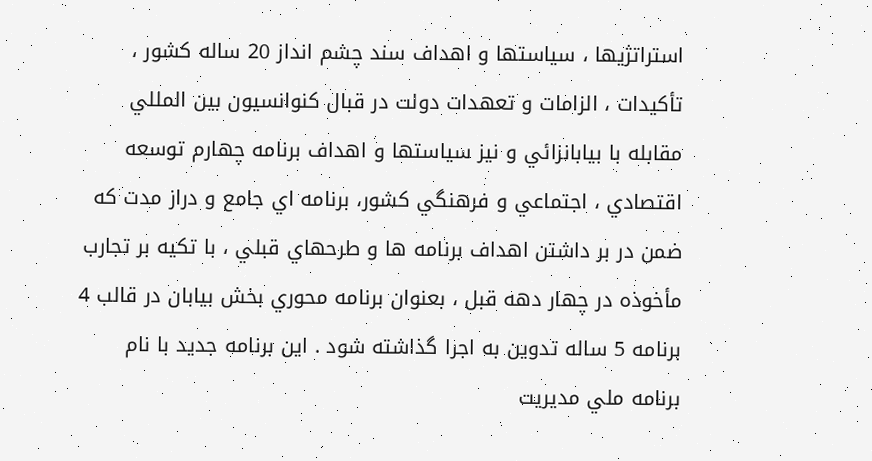استراتژيها ، سياستها و اهداف سند چشم انداز 20 ساله كشور ، تأكيدات ، الزامات و تعهدات دولت در قبال كنوانسيون بين المللي مقابله با بيابانزائي و نيز سياستها و اهداف برنامه چهارم توسعه اقتصادي ، اجتماعي و فرهنگي كشور، برنامه اي جامع و دراز مدت كه ضمن در بر داشتن اهداف برنامه ها و طرحهاي قبلي ، با تكيه بر تجارب مأخوذه در چهار دهه قبل ، بعنوان برنامه محوري بخش بيابان در قالب 4 برنامه 5 ساله تدوين به اجرا گذاشته شود . اين برنامه جديد با نام برنامه ملي مديريت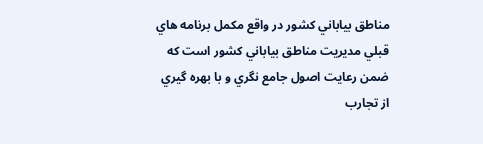مناطق بياباني كشور در واقع مكمل برنامه هاي قبلي مديريت مناطق بياباني كشور است كه ضمن رعايت اصول جامع نگري و با بهره گيري از تجارب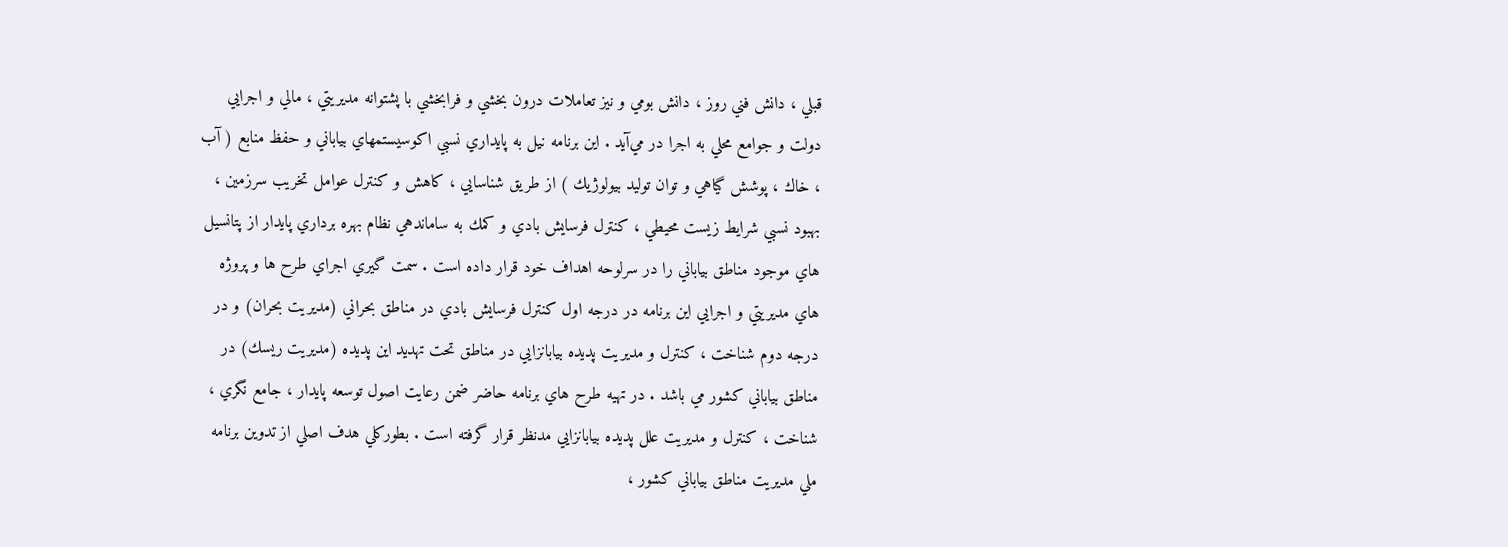قبلي ، دانش فني روز ، دانش بومي و نيز تعاملات درون بخشي و فرابخشي با پشتوانه مديريتي ، مالي و اجرايي دولت و جوامع محلي به اجرا در مي‌آيد . اين برنامه نيل به پايداري نسبي اكوسيستمهاي بياباني و حفظ منابع ( آب ، خاك ، پوشش گياهي و توان توليد بيولوژيك ) از طريق شناسايي ، كاهش و كنترل عوامل تخريب سرزمين ، بهبود نسبي شرايط زيست محيطي ، كنترل فرسايش بادي و كمك به ساماندهي نظام بهره برداري پايدار از پتانسيل هاي موجود مناطق بياباني را در سرلوحه اهداف خود قرار داده است . سمت گيري اجراي طرح ها و پروژه هاي مديريتي و اجرايي اين برنامه در درجه اول كنترل فرسايش بادي در مناطق بحراني (مديريت بحران) و در درجه دوم شناخت ، كنترل و مديريت پديده بيابانزايي در مناطق تحت تهديد اين پديده (مديريت ريسك) در مناطق بياباني كشور مي باشد . در تهيه طرح هاي برنامه حاضر ضمن رعايت اصول توسعه پايدار ، جامع نگري ، شناخت ، كنترل و مديريت علل پديده بيابانزايي مدنظر قرار گرفته است . بطوركلي هدف اصلي از تدوين برنامه ملي مديريت مناطق بياباني كشور ،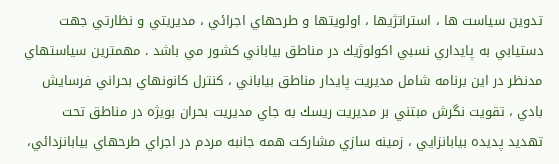تدوين سياست ها ، استراتژيها ، اولويتها و طرحهاي اجرائي ، مديريتي و نظارتي جهت دستيابي به پايداري نسبي اكولوژيك در مناطق بياباني كشور مي باشد . مهمترين سياستهاي مدنظر در اين برنامه شامل مديريت پايدار مناطق بياباني ، كنترل كانونهاي بحراني فرسايش بادي ، تقويت نگرش مبتني بر مديريت ريسك به جاي مديريت بحران بويژه در مناطق تحت تهديد پديده بيابانزايي ، زمينه سازي مشاركت همه جانبه مردم در اجراي طرحهاي بيابانزدائي،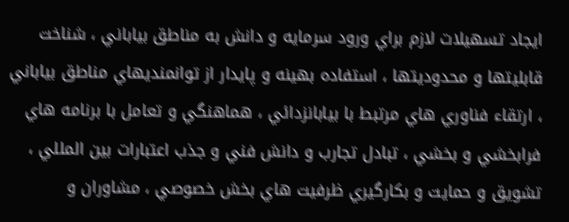ايجاد تسهيلات لازم براي ورود سرمايه و دانش به مناطق بياباني ، شناخت قابليتها و محدوديتها ، استفاده بهينه و پايدار از توانمنديهاي مناطق بياباني ، ارتقاء فناوري هاي مرتبط با بيابانزدائي ، هماهنگي و تعامل با برنامه هاي فرابخشي و بخشي ، تبادل تجارب و دانش فني و جذب اعتبارات بين المللي ، تشويق و حمايت و بكارگيري ظرفيت هاي بخش خصوصي ، مشاوران و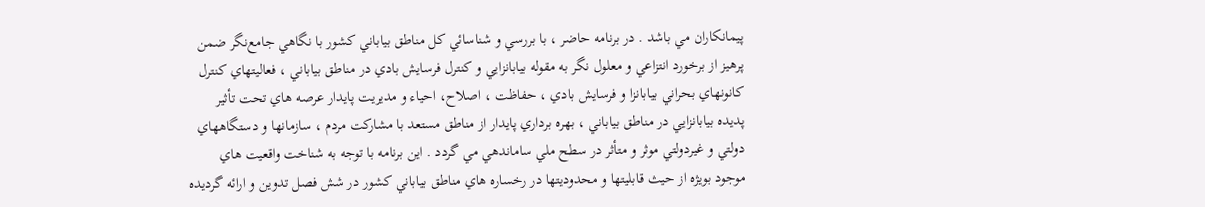پيمانكاران مي باشد . در برنامه حاضر ، با بررسي و شناسائي كل مناطق بياباني كشور با نگاهي جامع‌نگر ضمن پرهيز از برخورد انتزاعي و معلول نگر به مقوله بيابانزايي و كنترل فرسايش بادي در مناطق بياباني ، فعاليتهاي كنترل كانونهاي بحراني بيابانزا و فرسايش بادي ، حفاظت ، اصلاح، احياء و مديريت پايدار عرصه هاي تحت تأثير پديده بيابانزايي در مناطق بياباني ، بهره برداري پايدار از مناطق مستعد با مشاركت مردم ، سازمانها و دستگاههاي دولتي و غيردولتي موثر و متأثر در سطح ملي ساماندهي مي گردد . اين برنامه با توجه به شناخت واقعيت هاي موجود بويژه از حيث قابليتها و محدوديتها در رخساره هاي مناطق بياباني كشور در شش فصل تدوين و ارائه گرديده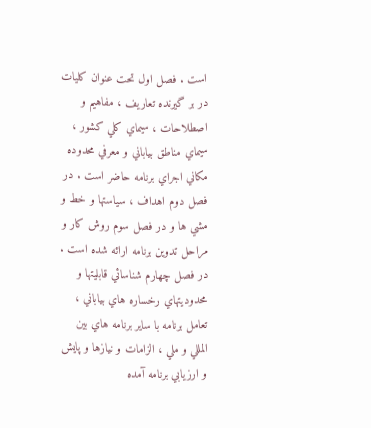است . فصل اول تحت عنوان كليات در بر گيرنده تعاريف ، مفاهيم و اصطلاحات ، سيماي كلي كشور ، سيماي مناطق بياباني و معرفي محدوده مكاني اجراي برنامه حاضر است . در فصل دوم اهداف ، سياستها و خط و مشي ها و در فصل سوم روش كار و مراحل تدوين برنامه ارائه شده است . در فصل چهارم شناسائي قابليتها و محدوديتهاي رخساره هاي بياباني ، تعامل برنامه با ساير برنامه هاي بين المللي و ملي ، الزامات و نيازها و پايش و ارزيابي برنامه آمده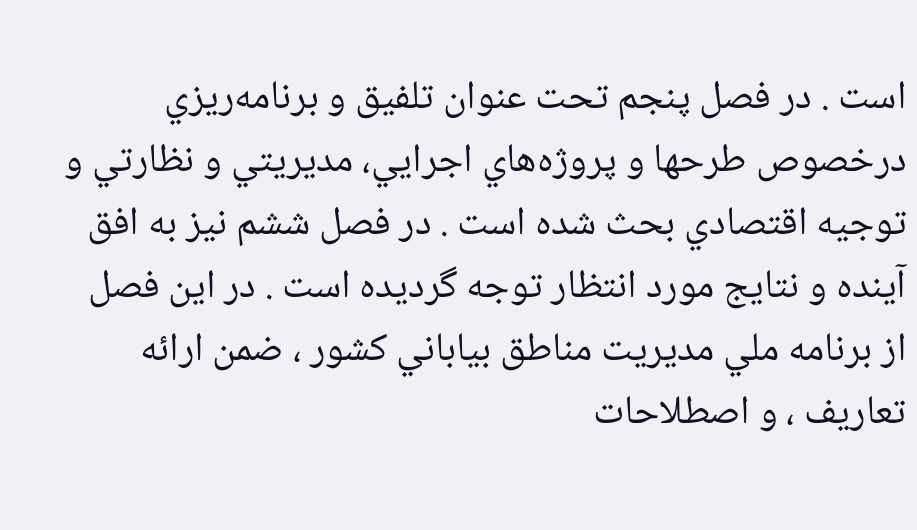است . در فصل پنجم تحت عنوان تلفيق و برنامه‌ريزي درخصوص طرحها و پروژه‌هاي اجرايي‌، مديريتي و نظارتي و توجيه اقتصادي بحث شده است . در فصل ششم نيز به افق آينده و نتايج مورد انتظار توجه گرديده است . در اين فصل از برنامه ملي مديريت مناطق بياباني كشور ، ضمن ارائه تعاريف ، و اصطلاحات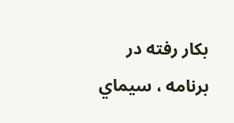بكار رفته در برنامه ، سيماي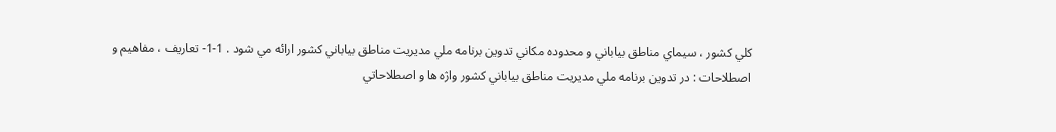كلي كشور ، سيماي مناطق بياباني و محدوده مكاني تدوين برنامه ملي مديريت مناطق بياباني كشور ارائه مي شود . 1-1- تعاريف ، مفاهيم و اصطلاحات : در تدوين برنامه ملي مديريت مناطق بياباني كشور واژه ها و اصطلاحاتي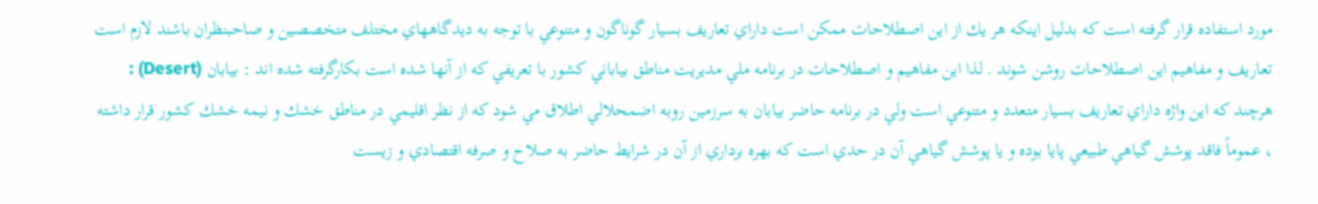مورد استفاده قرار گرفته است كه بدليل اينكه هر يك از اين اصطلاحات ممكن است داراي تعاريف بسيار گوناگون و متنوعي با توجه به ديدگاههاي مختلف متخصصين و صاحبنظران باشند لازم است تعاريف و مفاهيم اين اصطلاحات روشن شوند . لذا اين مفاهيم و اصطلاحات در برنامه ملي مديريت مناطق بياباني كشور با تعريفي كه از آنها شده است بكارگرفته شده اند : بيابان (Desert) : هرچند كه اين واژه داراي تعاريف بسيار متعدد و متنوعي است ولي در برنامه حاضر بيابان به سرزمين روبه اضمحلالي اطلاق مي شود كه از نظر اقليمي در مناطق خشك و نيمه خشك كشور قرار داشته ، عموماً فاقد پوشش گياهي طبيعي پايا بوده و يا پوشش گياهي آن در حدي است كه بهره برداري از آن در شرايط حاضر به صلاح و صرفه اقتصادي و زيست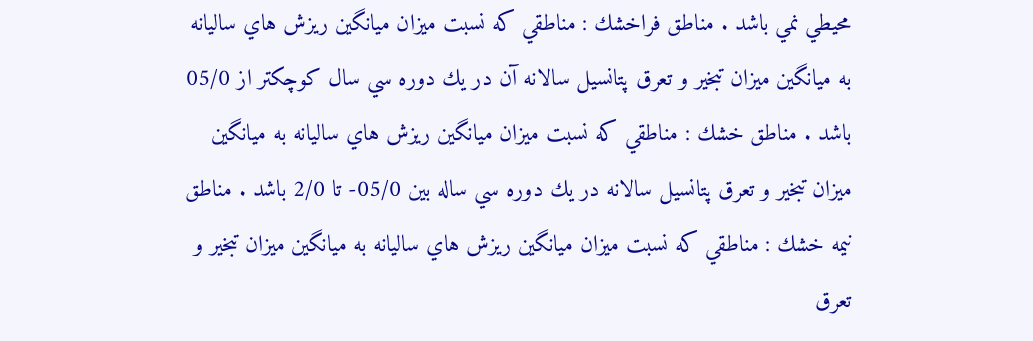محيطي نمي باشد . مناطق فراخشك : مناطقي كه نسبت ميزان ميانگين ريزش هاي ساليانه به ميانگين ميزان تبخير و تعرق پتانسيل سالانه آن در يك دوره سي سال كوچكتر از 05/0 باشد . مناطق خشك : مناطقي كه نسبت ميزان ميانگين ريزش هاي ساليانه به ميانگين ميزان تبخير و تعرق پتانسيل سالانه در يك دوره سي ساله بين 05/0- تا 2/0 باشد . مناطق نيمه خشك : مناطقي كه نسبت ميزان ميانگين ريزش هاي ساليانه به ميانگين ميزان تبخير و تعرق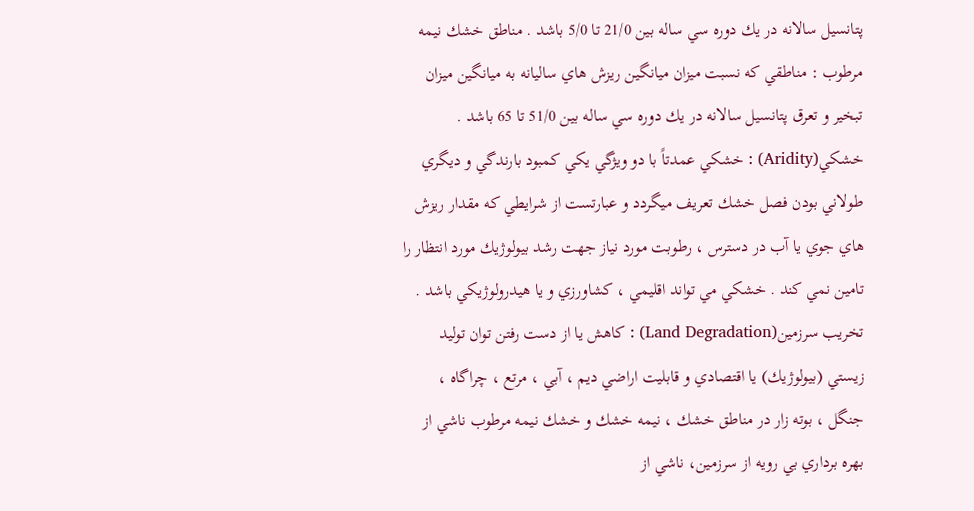پتانسيل سالانه در يك دوره سي ساله بين 21/0 تا 5/0 باشد . مناطق خشك نيمه مرطوب : مناطقي كه نسبت ميزان ميانگين ريزش هاي ساليانه به ميانگين ميزان تبخير و تعرق پتانسيل سالانه در يك دوره سي ساله بين 51/0 تا 65 باشد . خشكي(Aridity) : خشكي عمدتاً با دو ويژگي يكي كمبود بارندگي و ديگري طولاني بودن فصل خشك تعريف ميگردد و عبارتست از شرايطي كه مقدار ريزش هاي جوي يا آب در دسترس ، رطوبت مورد نياز جهت رشد بيولوژيك مورد انتظار را تامين نمي كند . خشكي مي تواند اقليمي ، كشاورزي و يا هيدرولوژيكي باشد . تخريب سرزمين(Land Degradation) : كاهش يا از دست رفتن توان توليد زيستي (بيولوژيك) يا اقتصادي و قابليت اراضي ديم ، آبي ، مرتع ، چراگاه ، جنگل ، بوته زار در مناطق خشك ، نيمه خشك و خشك نيمه مرطوب ناشي از بهره برداري بي رويه از سرزمين، ناشي از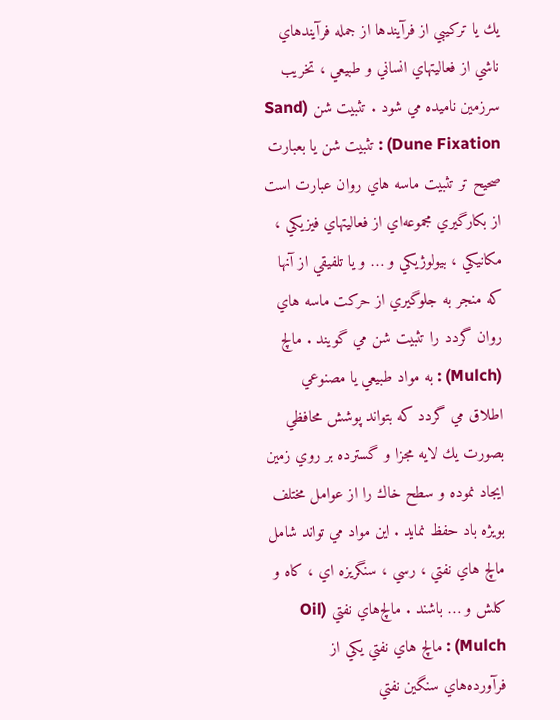يك يا تركيبي از فرآيندها از جمله فرآيندهاي ناشي از فعاليتهاي انساني و طبيعي ، تخريب سرزمين ناميده مي شود . تثبيت شن (Sand Dune Fixation) : تثبيت شن يا بعبارت صحيح تر تثبيت ماسه هاي روان عبارت است از بكارگيري مجموعه‌اي از فعاليتهاي فيزيكي ، مكانيكي ، بيولوژيكي و … و يا تلفيقي از آنها كه منجر به جلوگيري از حركت ماسه هاي روان گردد را تثبيت شن مي گويند . مالچ (Mulch) : به مواد طبيعي يا مصنوعي اطلاق مي گردد كه بتواند پوشش محافظي بصورت يك لايه مجزا و گسترده بر روي زمين ايجاد نموده و سطح خاك را از عوامل مختلف بويژه باد حفظ نمايد . اين مواد مي تواند شامل مالچ هاي نفتي ، رسي ، سنگريزه اي ، كاه و كلش و … باشند . مالچ‌هاي نفتي (Oil Mulch) : مالچ هاي نفتي يكي از فرآورده‌هاي سنگين نفتي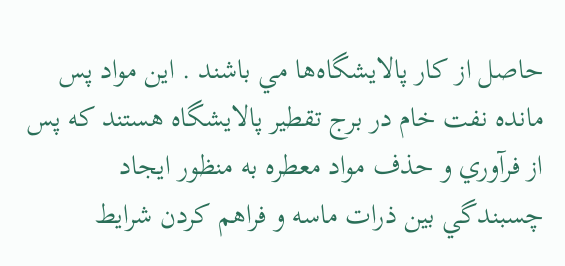حاصل از كار پالايشگاه‌ها مي باشند . اين مواد پس مانده نفت خام در برج تقطير پالايشگاه هستند كه پس از فرآوري و حذف مواد معطره به منظور ايجاد چسبندگي بين ذرات ماسه و فراهم كردن شرايط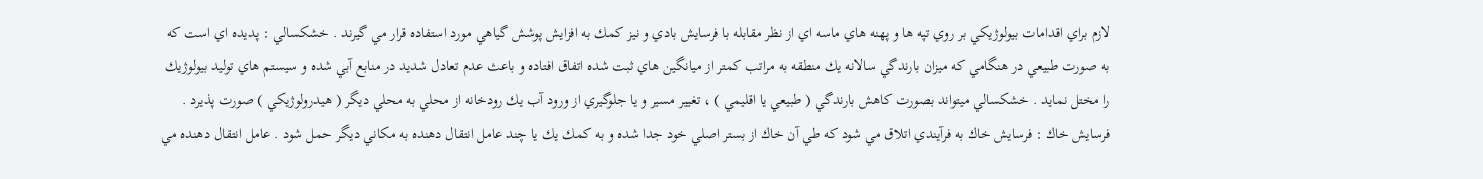لازم براي اقدامات بيولوژيكي بر روي تپه ها و پهنه هاي ماسه اي از نظر مقابله با فرسايش بادي و نيز كمك به افزايش پوشش گياهي مورد استفاده قرار مي گيرند . خشكسالي : پديده اي است كه به صورت طبيعي در هنگامي كه ميزان بارندگي سالانه يك منطقه به مراتب كمتر از ميانگين هاي ثبت شده اتفاق افتاده و باعث عدم تعادل شديد در منابع آبي شده و سيستم هاي توليد بيولوژيك را مختل نمايد . خشكسالي ميتواند بصورت كاهش بارندگي ( طبيعي يا اقليمي ) ، تغيير مسير و يا جلوگيري از ورود آب يك رودخانه از محلي به محلي ديگر ( هيدرولوژيكي ) صورت پذيرد . فرسايش خاك : فرسايش خاك به فرآيندي اتلاق مي شود كه طي آن خاك از بستر اصلي خود جدا شده و به كمك يك يا چند عامل انتقال دهنده به مكاني ديگر حمل شود . عامل انتقال دهنده مي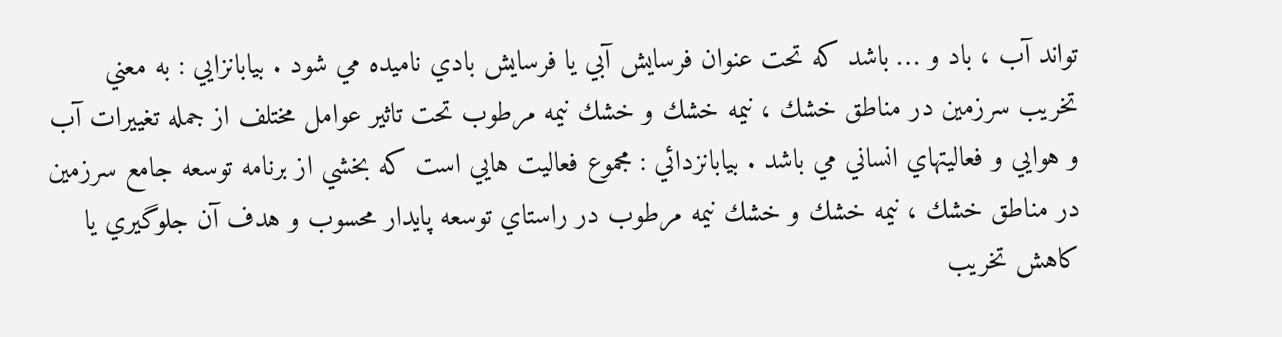تواند آب ، باد و … باشد كه تحت عنوان فرسايش آبي يا فرسايش بادي ناميده مي شود . بيابانزايي : به معني تخريب سرزمين در مناطق خشك ، نيمه خشك و خشك نيمه مرطوب تحت تاثير عوامل مختلف از جمله تغييرات آب و هوايي و فعاليتهاي انساني مي باشد . بيابانزدائي : مجموع فعاليت هايي است كه بخشي از برنامه توسعه جامع سرزمين در مناطق خشك ، نيمه خشك و خشك نيمه مرطوب در راستاي توسعه پايدار محسوب و هدف آن جلوگيري يا كاهش تخريب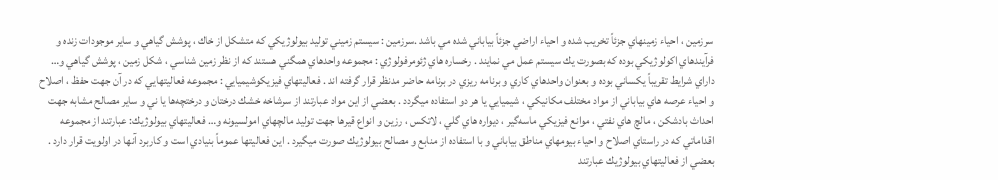سرزمين ، احياء زمينهاي جزئاً تخريب شده و احياء اراضي جزئاً بياباني شده مي باشد .سرزمين : سيستم زميني توليد بيولوژيكي كه متشكل از خاك ، پوشش گياهي و ساير موجودات زنده و فرآيندهاي اكولوژيكي بوده كه بصورت يك سيستم عمل مي نمايند . رخساره هاي ژئومرفولوژي : مجموعه واحدهاي همگني هستند كه از نظر زمين شناسي ، شكل زمين ، پوشش گياهي و… داراي شرايط تقريباً يكساني بوده و بعنوان واحدهاي كاري و برنامه ريزي در برنامه حاضر مدنظر قرار گرفته اند . فعاليتهاي فيزيكوشيميايي : مجموعه فعاليتهايي كه در آن جهت حفظ ، اصلاح و احياء عرصه هاي بياباني از مواد مختلف مكانيكي ، شيميايي يا هر دو استفاده ميگردد . بعضي از اين مواد عبارتند از سرشاخه خشك درختان و درختچه‌ها يا ني و ساير مصالح مشابه جهت احداث بادشكن ، مالچ هاي نفتي ، موانع فيزيكي ماسه‌گير ، ديواره هاي گلي ، لاتكس ، رزين و انواع قيرها جهت توليد مالچهاي امولسيونه و… فعاليتهاي بيولوژيك: عبارتند از مجموعه اقداماتي كه در راستاي اصلاح و احياء بيومهاي مناطق بياباني و با استفاده از منابع و مصالح بيولوژيك صورت ميگيرد . اين فعاليتها عموماً بنيادي است و كاربرد آنها در اولويت قرار دارد . بعضي از فعاليتهاي بيولوژيك عبارتند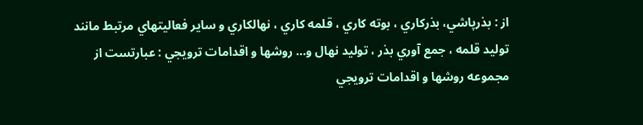از : بذرپاشي، بذركاري ، بوته كاري ، قلمه كاري ، نهالكاري و ساير فعاليتهاي مرتبط مانند توليد قلمه ، جمع آوري بذر ، توليد نهال و… روشها و اقدامات ترويجي : عبارتست از مجموعه روشها و اقدامات ترويجي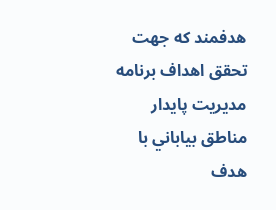هدفمند كه جهت تحقق اهداف برنامه مديريت پايدار مناطق بياباني با هدف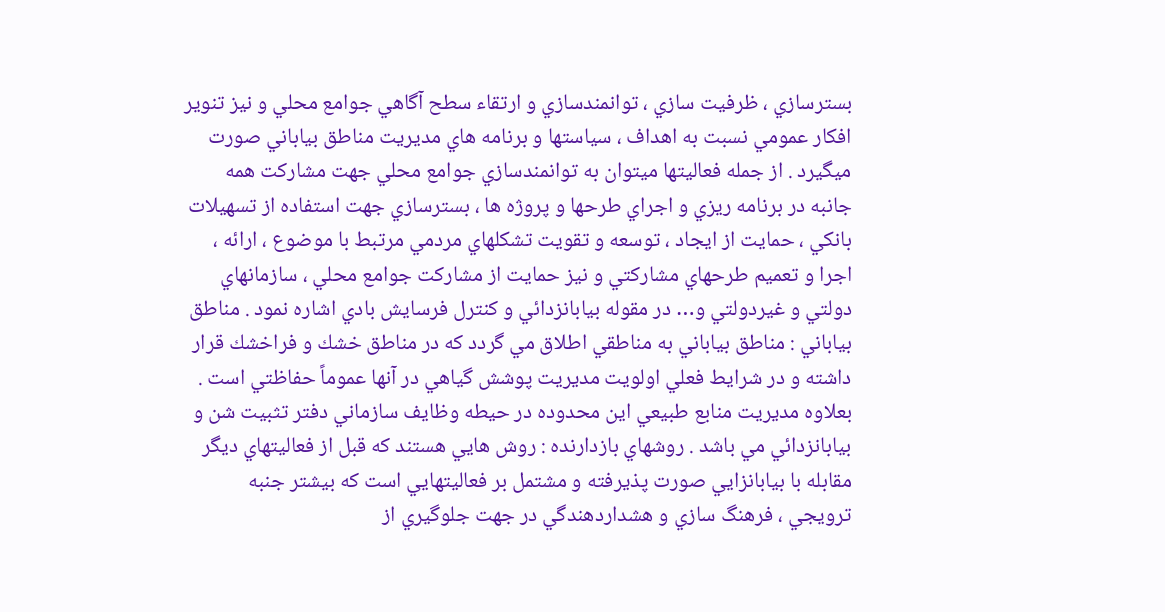بسترسازي ، ظرفيت سازي ، توانمندسازي و ارتقاء سطح آگاهي جوامع محلي و نيز تنوير افكار عمومي نسبت به اهداف ، سياستها و برنامه هاي مديريت مناطق بياباني صورت ميگيرد . از جمله فعاليتها ميتوان به توانمندسازي جوامع محلي جهت مشاركت همه جانبه در برنامه ريزي و اجراي طرحها و پروژه ها ، بسترسازي جهت استفاده از تسهيلات بانكي ، حمايت از ايجاد ، توسعه و تقويت تشكلهاي مردمي مرتبط با موضوع ، ارائه ، اجرا و تعميم طرحهاي مشاركتي و نيز حمايت از مشاركت جوامع محلي ، سازمانهاي دولتي و غيردولتي و… در مقوله بيابانزدائي و كنترل فرسايش بادي اشاره نمود . مناطق بياباني : مناطق بياباني به مناطقي اطلاق مي گردد كه در مناطق خشك و فراخشك قرار داشته و در شرايط فعلي اولويت مديريت پوشش گياهي در آنها عموماً حفاظتي است . بعلاوه مديريت منابع طبيعي اين محدوده در حيطه وظايف سازماني دفتر تثبيت شن و بيابانزدائي مي باشد . روشهاي بازدارنده : روش هايي هستند كه قبل از فعاليتهاي ديگر مقابله با بيابانزايي صورت پذيرفته و مشتمل بر فعاليتهايي است كه بيشتر جنبه ترويجي ، فرهنگ سازي و هشداردهندگي در جهت جلوگيري از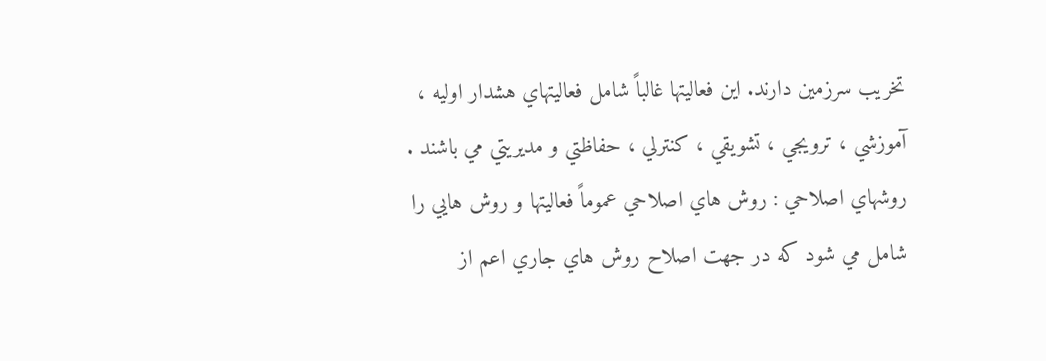تخريب سرزمين دارند. اين فعاليتها غالباً شامل فعاليتهاي هشدار اوليه ، آموزشي ، ترويجي ، تشويقي ، كنترلي ، حفاظتي و مديريتي مي باشند . روشهاي اصلاحي : روش هاي اصلاحي عموماً فعاليتها و روش هايي را شامل مي شود كه در جهت اصلاح روش هاي جاري اعم از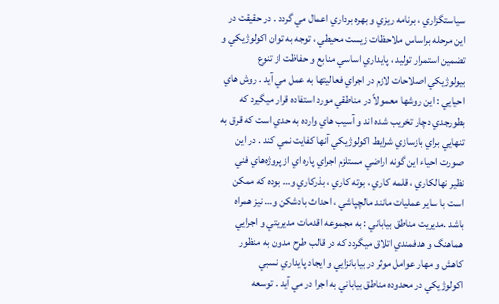سياستگزاري ، برنامه ريزي و بهره برداري اعمال مي گردد . در حقيقت در اين مرحله براساس ملاحظات زيست محيطي ، توجه به توان اكولوژيكي و تضمين استمرار توليد ، پايداري اساسي منابع و حفاظت از تنوع بيولوژيكي اصلاحات لازم در اجراي فعاليتها به عمل مي آيد . روش هاي احيايي : اين روشها معمولاً در مناطقي مورد استفاده قرار ميگيرد كه بطورجدي دچار تخريب شده اند و آسيب هاي وارده به حدي است كه قرق به تنهايي براي بازسازي شرايط اكولوژيكي آنها كفايت نمي كند . در اين صورت احياء اين گونه اراضي مستلزم اجراي پاره اي از پروژه‌هاي فني نظير نهالكاري ، قلمه كاري ، بوته كاري ، بذركاري و… بوده كه ممكن است با ساير عمليات مانند مالچپاشي ، احداث بادشكن و… نيز همراه باشد .مديريت مناطق بياباني : به مجموعه اقدمات مديريتي و اجرايي هماهنگ و هدفمندي اتلاق ميگردد كه در قالب طرح مدون به منظور كاهش و مهار عوامل موثر در بيابانزايي و ايجاد پايداري نسبي اكولوژيكي در محدوده مناطق بياباني به اجرا در مي آيد . توسعه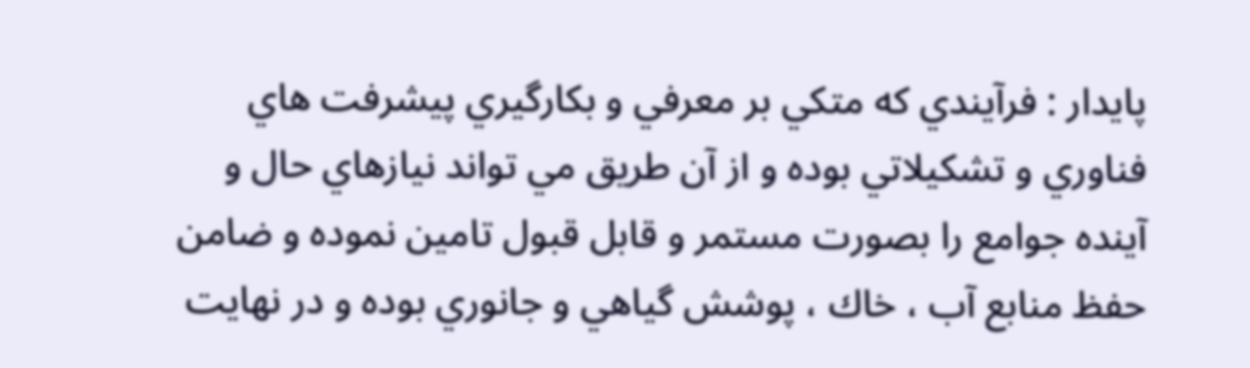پايدار : فرآيندي كه متكي بر معرفي و بكارگيري پيشرفت هاي فناوري و تشكيلاتي بوده و از آن طريق مي تواند نيازهاي حال و آينده جوامع را بصورت مستمر و قابل قبول تامين نموده و ضامن حفظ منابع آب ، خاك ، پوشش گياهي و جانوري بوده و در نهايت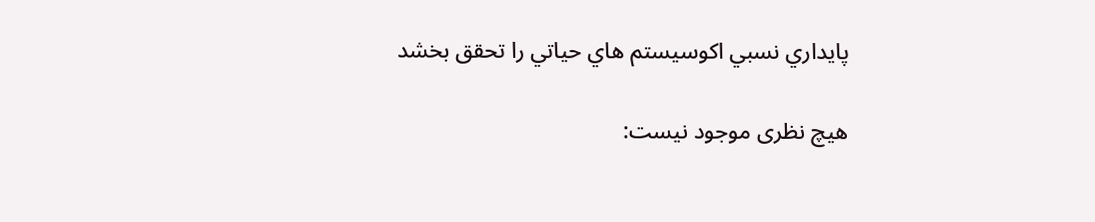پايداري نسبي اكوسيستم هاي حياتي را تحقق بخشد

هیچ نظری موجود نیست: